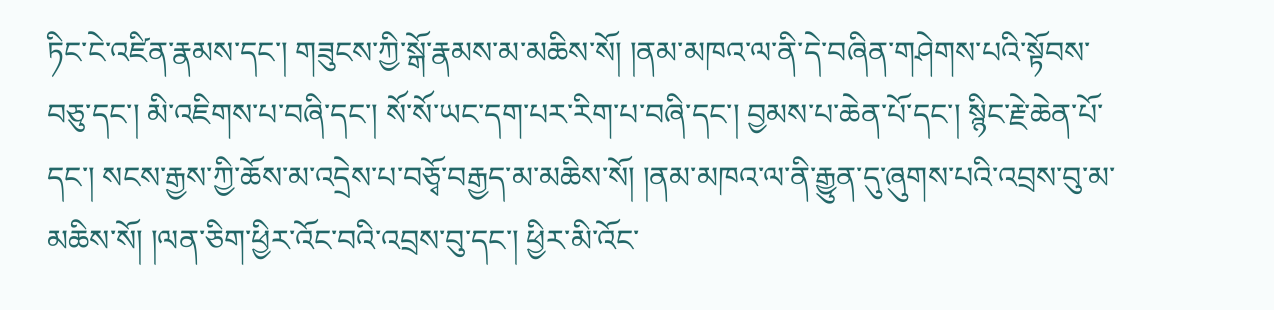ཏིང་ངེ་འཛིན་རྣམས་དང་། གཟུངས་ཀྱི་སྒོ་རྣམས་མ་མཆིས་སོ། །ནམ་མཁའ་ལ་ནི་དེ་བཞིན་གཤེགས་པའི་སྟོབས་བཅུ་དང་། མི་འཇིགས་པ་བཞི་དང་། སོ་སོ་ཡང་དག་པར་རིག་པ་བཞི་དང་། བྱམས་པ་ཆེན་པོ་དང་། སྙིང་རྗེ་ཆེན་པོ་དང་། སངས་རྒྱས་ཀྱི་ཆོས་མ་འདྲེས་པ་བཅྭོ་བརྒྱད་མ་མཆིས་སོ། །ནམ་མཁའ་ལ་ནི་རྒྱུན་དུ་ཞུགས་པའི་འབྲས་བུ་མ་མཆིས་སོ། །ལན་ཅིག་ཕྱིར་འོང་བའི་འབྲས་བུ་དང་། ཕྱིར་མི་འོང་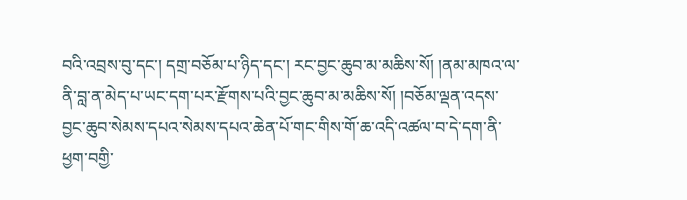བའི་འབྲས་བུ་དང་། དགྲ་བཅོམ་པ་ཉིད་དང་། རང་བྱང་ཆུབ་མ་མཆིས་སོ། །ནམ་མཁའ་ལ་ནི་བླ་ན་མེད་པ་ཡང་དག་པར་རྫོགས་པའི་བྱང་ཆུབ་མ་མཆིས་སོ། །བཅོམ་ལྡན་འདས་བྱང་ཆུབ་སེམས་དཔའ་སེམས་དཔའ་ཆེན་པོ་གང་གིས་གོ་ཆ་འདི་འཚལ་བ་དེ་དག་ནི་ཕྱག་བགྱི་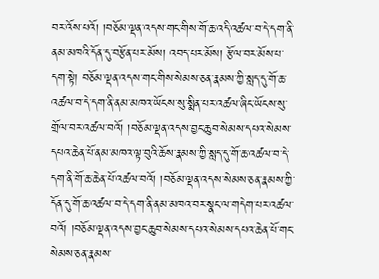བར་འོས་པའོ། །བཅོམ་ལྡན་འདས་གང་གིས་གོ་ཆ་འདི་འཚལ་བ་དེ་དག་ནི་ནམ་མཁའི་དོན་དུ་བརྩོན་པར་མོས། འབད་པར་མོས། རྩོལ་བར་མོས་པ་དག་སྟེ། བཅོམ་ལྡན་འདས་གང་གིས་སེམས་ཅན་རྣམས་ཀྱི་སླད་དུ་གོ་ཆ་འཚལ་བ་དེ་དག་ནི་ནམ་མཁའ་ཡོངས་སུ་སྨིན་པར་འཚལ་ཞིང་ཡོངས་སུ་གྲོལ་བར་འཚལ་བའོ། །བཅོམ་ལྡན་འདས་བྱང་ཆུབ་སེམས་དཔའ་སེམས་དཔའ་ཆེན་པོ་ནམ་མཁའ་ལྟ་བུའི་ཆོས་རྣམས་ཀྱི་སླད་དུ་གོ་ཆ་འཚལ་བ་དེ་དག་ནི་གོ་ཆ་ཆེན་པོ་འཚལ་བའོ། །བཅོམ་ལྡན་འདས་སེམས་ཅན་རྣམས་ཀྱི་དོན་དུ་གོ་ཆ་འཚལ་བ་དེ་དག་ནི་ནམ་མཁའ་བར་སྣང་ལ་གདེག་པར་འཚལ་བའོ། །བཅོམ་ལྡན་འདས་བྱང་ཆུབ་སེམས་དཔའ་སེམས་དཔའ་ཆེན་པོ་གང་སེམས་ཅན་རྣམས་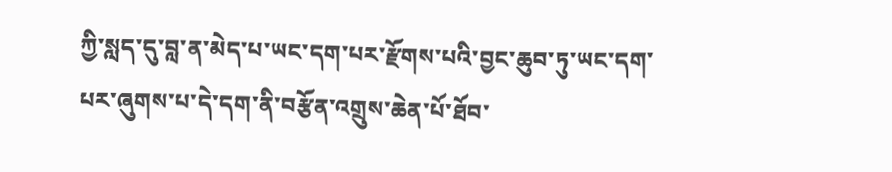ཀྱི་སླད་དུ་བླ་ན་མེད་པ་ཡང་དག་པར་རྫོགས་པའི་བྱང་ཆུབ་ཏུ་ཡང་དག་པར་ཞུགས་པ་དེ་དག་ནི་བརྩོན་འགྲུས་ཆེན་པོ་ཐོབ་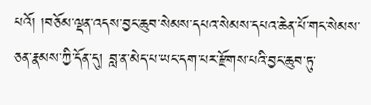པའོ། །བཅོམ་ལྡན་འདས་བྱང་ཆུབ་སེམས་དཔའ་སེམས་དཔའ་ཆེན་པོ་གང་སེམས་ཅན་རྣམས་ཀྱི་དོན་དུ། བླ་ན་མེད་པ་ཡང་དག་པར་རྫོགས་པའི་བྱང་ཆུབ་ཏུ་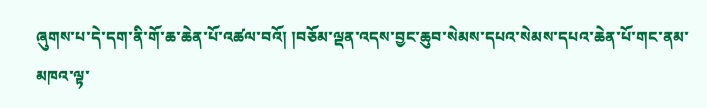ཞུགས་པ་དེ་དག་ནི་གོ་ཆ་ཆེན་པོ་འཚལ་བའོ། །བཅོམ་ལྡན་འདས་བྱང་ཆུབ་སེམས་དཔའ་སེམས་དཔའ་ཆེན་པོ་གང་ནམ་མཁའ་ལྟ་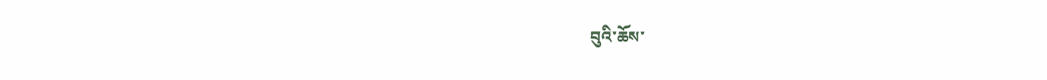བུའི་ཆོས་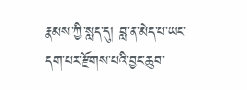རྣམས་ཀྱི་སླད་དུ། བླ་ན་མེད་པ་ཡང་དག་པར་རྫོགས་པའི་བྱང་ཆུབ་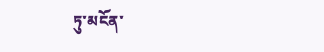ཏུ་མངོན་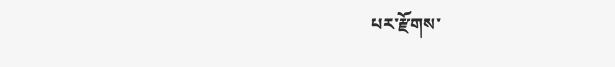པར་རྫོགས་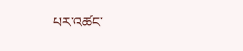པར་འཚང་